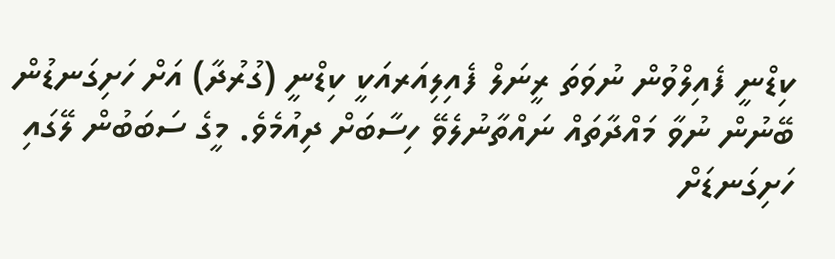ކިޑްނީ ފެއިލްވުން ނުވަތަ ރީނަލް ފެއިލިއަރއަކީ ކިޑްނީ (ގުރުދާ) އަށް ހަށިގަނޑުން ބޭނުން ނުވާ މައްދާތައް ނައްތާނުލެވޭ ހިސާބަށް ދިއުމެވެ. މީގެ ސަބަބުން ލޭގައި ހަށިގަނޑަށް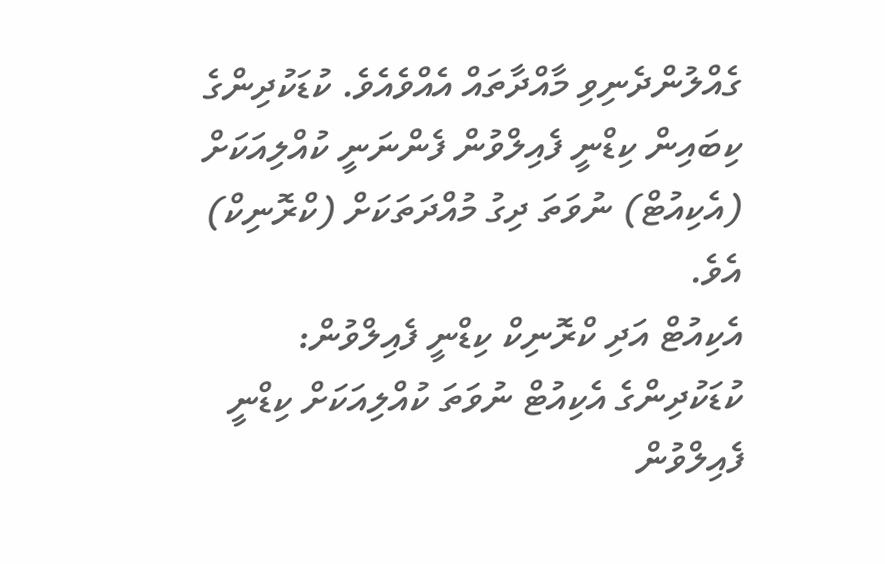ގެއްލުންދެނިވި މާއްދާތައް އެއްވެއެވެ. ކުޑަކުދިންގެ ކިބައިން ކިޑްނީ ފެއިލްވުން ފެންނަނީ ކުއްލިއަކަށް (އެކިއުޓް) ނުވަތަ ދިގު މުއްދަތަކަށް (ކްރޮނިކް) އެވެ.
އެކިއުޓް އަދި ކްރޮނިކް ކިޑްނީ ފެއިލްވުން:
ކުޑަކުދިންގެ އެކިއުޓް ނުވަތަ ކުއްލިއަކަށް ކިޑްނީ ފެއިލްވުން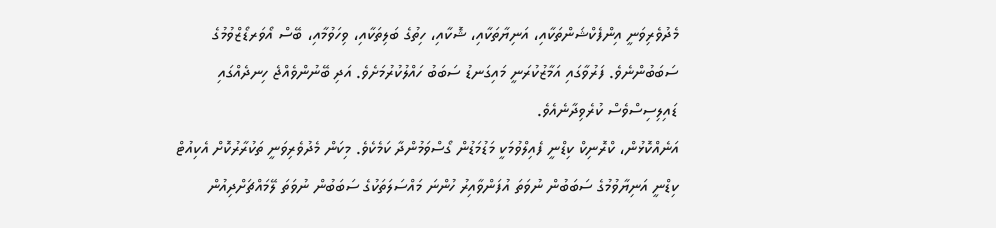މެދުވެރިވަނީ އިންފެކްޝަންތަކާއި، އަނިޔާތަކާއި، ޝޮކާއި، ހިތުގެ ބަލިތަކާއި، ވިހަވުމާއި، ބޭސް އޯވަރޑޯޒްވުމުގެ ސަބަބުންނެވެ. ފަރުވާގައި އަމާޒުކުރަނީ މައިގަނޑު ސަބަބު ހައްލުކުރުމަށެވެ. އަދި ބޭނުންވެއްޖެ ހިނދެއްގައި ޑައިލިސިސްވެސް ކުރެވިދާނެއެވެ.
އަނެއްކޮޅުން، ކްރޮނިކް ކިޑްނީ ފެއިލްވުމަކީ މަޑުމަޑުން ގޯސްވަމުންދާ ކަމެކެވެ. މިކަން މެދުވެރިވަނީ ތަކުރާރުކޮށް އެކިއުޓް ކިޑްނީ އަނިޔާވުމުގެ ސަބަބުން ނުވަތަ އުފަންވާއިރު ހުންނަ މައްސަލަތަކުގެ ސަބަބުން ނުވަތަ ލޭމައްޗަށްދިއުން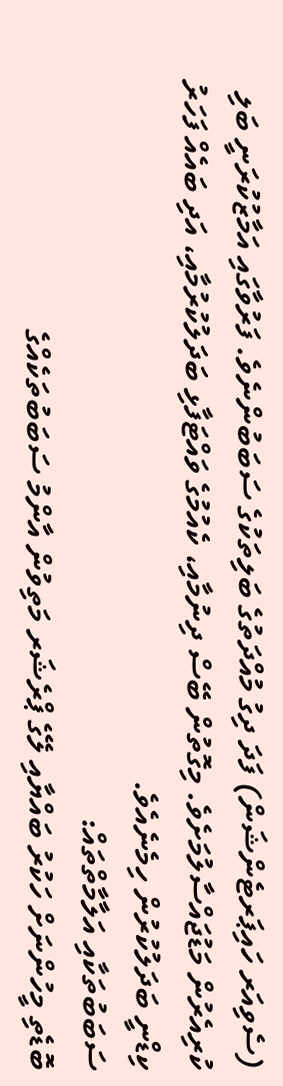(ސެވިއަރ ހައިޕަރޓެންޝަން) ފަދަ ދިގު މުއްދަތުގެ ބަލިތަކުގެ ސަބަބުންނެވެ. ފަރުވާގައި އަމާޒުކުރަނީ ބަލި ކުރިއެރުން މަޑުޖައްސާލުމަށެވެ. މިގޮތުން ބޭސް ދިނުމާއި، ކެއުމުގެ ވައްޓަފާޅި ބަދަލުކުރުމާއި، އަދި ބައެއް ފަހަރު ކިޑްނީ ބަދަލުކުރުން ހިމެނެއެވެ.
ސަބަބުތަކާއި އަލާމާތްތައް:
ބޮޑެތި މީހުންނަށް ހަކުރު ބައްޔާއި ލޭގެ ޕްރެޝަރ މަތިވުން އާންމު ސަބަބުތަކެއްގެ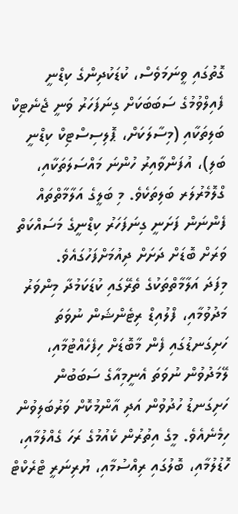ގޮތުގައި ވީނަމަވެސް، ކުޑަކުދިންގެ ކިޑްނީ ފެއިލްވުމުގެ ސަބަބަކަށް ގިނަފަހަރު ވަނީ ޖެނެޓިކް ބަލިތަކާއި (މިސާލަކަށް، ޕޮލިސިސްޓިކް ކިޑްނީ ބަލި)، އުފަންވާއިރު ހުންނަ މައްސަލަތަކާއި، ގްލޮމެރުލަރ ބަލިތަކެވެ. މި ބަލީގެ އަލާމާތްތައް ފެންނަން ފަށަނީ ގިނަފަހަރު ކިޑްނީގެ މަސައްކަތް ވަރަށް ބޮޑަށް ދަށަށް ދިއުމަށްފަހުގައެވެ.
މިފަދަ އަލާމާތްތަކުގެ ތެރޭގައި ކުޑަކަމުދާ މިންވަރު މަދުވުމާއި، ފްލުއިޑް ރިޓެންޝަން ނުވަތަ ހަށިގަނޑުގައި ފެން މާބޮޑަށް ހިފެހެއްޓުމާއި، ލޭމަދުވުން ނުވަތަ އެނީމިއާގެ ސަބަބުން ހަށިގަނޑު ހުދުވުން އަދި އާންމުކޮށް ވަރުބަލިވުން ހިމެނެއެވެ. މީގެ އިތުރުން ކެއުމުގެ ރަހަ ގެއްލުމާއި، ހޮޑުލުމާއި، ބޮލުގައި ރިއްސުމާއި، ޔުރިނަރީ ޓްރެކްޓް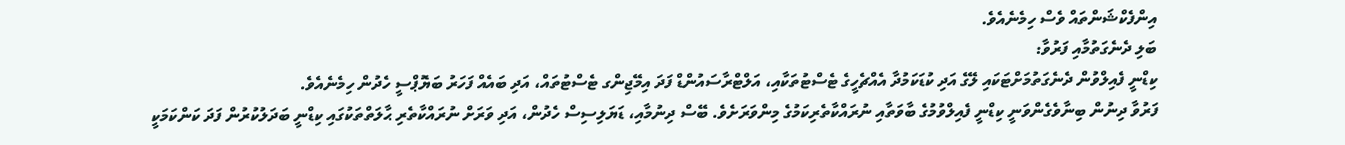އިންފެކްޝަންތައް ވެސް ހިމެނެއެވެ.
ބަލި ދެނެގަތުމާއި ފަރުވާ:
ކިޑްނީ ފެއިލްވުން ދެނެގަތުމަށްޓަކައި ލޭގެ އަދި ކުޑަކަމުދާ އެއްޗެހީގެ ޓެސްޓުތަކާއި، އަލްޓްރާސައުންޑް ފަދަ އިމޭޖިންގ ޓެސްޓުތައް، އަދި ބައެއް ފަހަރު ބަޔޮޕްސީ ހެދުން ހިމެނެއެވެ.
ފަރުވާ ދިނުން ބިނާވެގެންވަނީ ކިޑްނީ ފެއިލްވުމުގެ ބާވަތާއި ނުރައްކާތެރިކަމުގެ މިންވަރަށެވެ. ބޭސް ދިނުމާއި، ޑަޔަލިސިސް ހެދުން، އަދި ވަރަށް ނުރައްކާތެރި ޙާލަތްތަކުގައި ކިޑްނީ ބަދަލުކުރުން ފަދަ ކަންކަމަކީ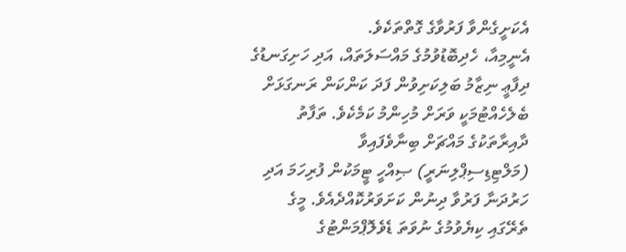އެކަށީގެންވާ ފަރުވާގެ ގޮތްތަކެވެ.
އެނީމިއާ، ހެދިބޮޑުވުމުގެ މައްސަލަތައް، އަދި ހަށިގަނޑުގެ ދިފާޢީ ނިޒާމު ބަލިކަށިވުން ފަދަ ކަންކަން ރަނގަޅަށް ބެލެހެއްޓުމަކީ ވަރަށް މުހިންމު ކަމެކެވެ. ތަފާތު ދާއިރާތަކުގެ މައްޗަށް ބިނާވެފައިވާ (މަލްޓިޑިސިޕްލިނަރީ) ޞިއްހީ ޓީމަކުން ފުރިހަމަ އަދި ހަރުދަނާ ފަރުވާ ދިނުން ކަށަވަރުކޮއްދެއެވެ. މީގެ ތެރޭގައި ކިޔެވުމުގެ ނުވަތަ ޑެވެލޮޕްމަންޓުގެ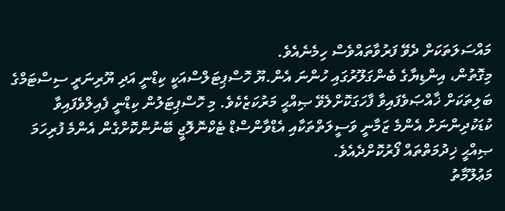މައްސަލަތަކަށް ދެވޭ ފަރުވާތައްވެސް ހިމެނެއެވެ.
މިގޮތުން، އިންޑިޔާގެ ބެންގަލޫރުގައި ހުންނަ އެން.ޔޫ ހޮސްޕިޓަލްސްއަކީ ކިޑްނީ އަދި ޔޫރިނަރީ ސިސްޓަމްގެ ބަލިތަކަށް ޚާއްޞަވެފައިވާ ފާހަގަކޮށްލެވޭ ޞިއްޙީ މަރުކަޒެކެވެ. މި ހޮސްޕިޓަލުން ކިޑްނީ ފެއިލްވެފައިވާ ކުޑަކުދިންނަށް އެންމެ ޒަމާނީ ވަސީލަތްތަކާއި އެޑްވާންސްޑް ޓެކްނޮލޮޖީ ބޭނުންކޮށްގެން އެންމެ ފުރިހަމަ ޞިއްޙީ ޚިދުމަތްތައް ފޯރުކޮށްދެއެވެ.
މަޢުލޫމާތު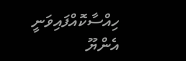ހިއްސާކޮއްފައިވަނީ އެންޔޫ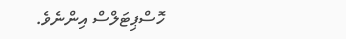ހޮސްޕިޓަލްސް އިންނެވެ.